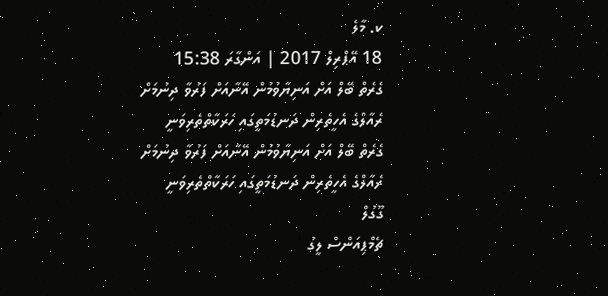ކ. މާލެ
18 އޭޕްރިލް 2017 | އަންގާރަ 15:38
ގެރެތް ބޭލް އަށް އަނިޔާވުމުން އޭނާއަށް ފަރުވާ ދިނުމަށް ރެއާލްގެ އެހީތެރިން ދަނޑުމަތީގައި ހަރަކާތްތެރިވަނީ
ގެރެތް ބޭލް އަށް އަނިޔާވުމުން އޭނާއަށް ފަރުވާ ދިނުމަށް ރެއާލްގެ އެހީތެރިން ދަނޑުމަތީގައި ހަރަކާތްތެރިވަނީ
ގޫގުލް
ޗެމްޕިއަންސް ލީގު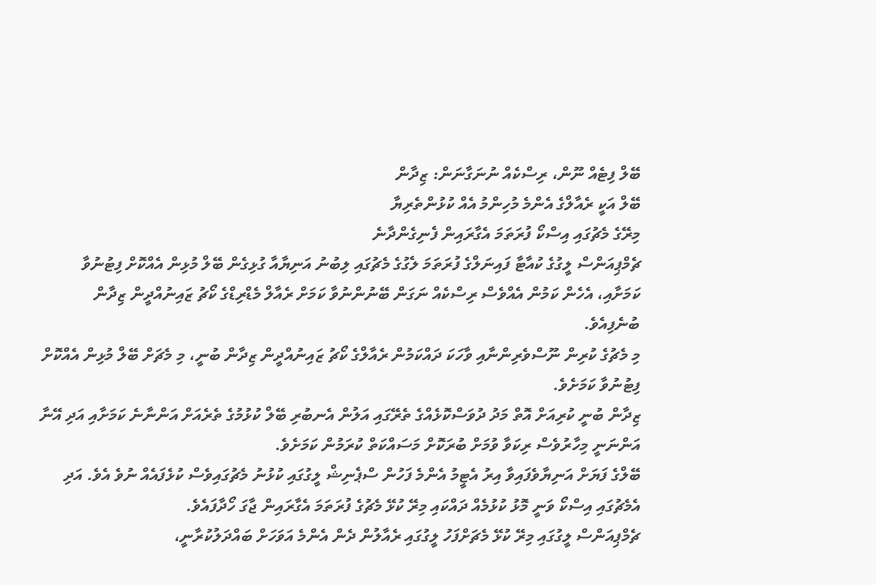ބޭލް ފިޓެއް ނޫން، ރިސްކެއް ނުނަގާނަން: ޒިދާން
ބޭލް އަކީ ރެއާލްގެ އެންމެ މުހިންމު އެއް ކުޅުންތެރިޔާ
މިރޭގެ މެޗުގައި އިސްކޯ ފުރަތަމަ އެގާރައިން ފެނިގެންދާނެ
ޗެމްޕިއަންސް ލީގުގެ ކުއާޓާ ފައިނަލްގެ ފުރަތަމަ ލެގުގެ މެޗުގައި ލިބުނު އަނިޔާއާ ގުޅިގެން ބޭލް މުޅިން އެއްކޮށް ފިޓުނުވާ ކަމަށާއި، އެހެން ކަމުން އެއްވެސް ރިސްކެއް ނަގަން ބޭނުންނުވާ ކަމަށް ރެއާލް މެޑްރިޑްގެ ކޯޗު ޒައިނުއްދީން ޒިދާން ބުނެފިއެވެ.
މި މެޗުގެ ކުރިން ނޫސްވެރިންނާއި ވާހަކަ ދައްކަމުން ރެއާލްގެ ކޯޗު ޒައިނުއްދީން ޒިދާން ބުނީ، މި މެޗަށް ބޭލް މުޅިން އެއްކޮށް ފިޓުނުވާ ކަމަށެވެ.
ޒިދާން ބުނީ ކުރިއަށް އޮތް މަދު ދުވަސްކޮޅެއްގެ ތެރޭގައި އަލުން އެނބުރި ބޭލް ކުޅުމުގެ ތެރެއަށް އަންނާނެ ކަމަށާއި އަދި އޭނާ އަންނަނީ މިހާރުވެސް ރިކަވާ ވުމަށް ބުރަކޮށް މަސައްކަތް ކުރަމުން ކަމަށެވެ.
ބޭލްގެ ފަޔަށް އަނިޔާވެފައިވާ އިރު އެޓީމު އެންމެ ފަހުން ސްޕެނިޝް ލީގުގައި ކުޅުނު މެޗުގައިވެސް ކުޅެފައެއް ނުވެ އެވެ. އަދި އެމެޗުގައި އިސްކޯ ވަނީ މޮޅު ކުޅުމެއް ދައްކައި މިރޭ ކުޅޭ މެޗުގެ ފުރަތަމަ އެގާރައިން ޖާގަ ހޯދާފައެވެ.
ޗެމްޕިއަންސް ލީގުގައި މިރޭ ކުޅޭ މެޗަށްފަހު ލީގުގައި ރެއާލުން ދެން އެންމެ އަވަހަށް ބައްދަލުކުރާނީ،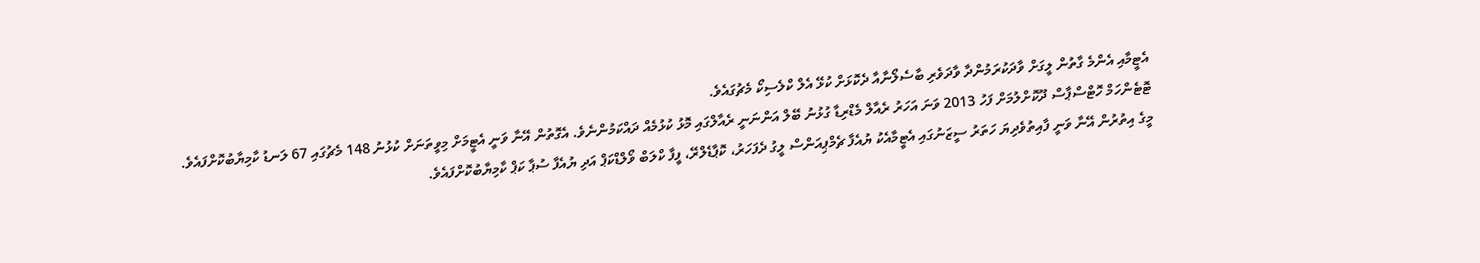އެޓީމާއި އެންމެ ގާތުން ލީގަށް ވާދަކުރަމުންދާ ވާދަވެރި ބާސެލޯނާއާ ދެކޮޅަށް ކުޅޭ އެލް ކްލެސިކޯ މެޗުގައެވެ.
ޓޮޓެންހަމް ހޮޓްސްޕާސް ދޫކޮށްލުމަށް ފަހު 2013 ވަނަ އަހަރު ރެއާލް މެޑްރިޑާ ގުޅުނު ބޭލް އަންނަނީ ރެއާލްގައި މޮޅު ކުޅުމެއް ދައްކަމުންނެވެ. އެގޮތުން އޭނާ ވަނީ އެޓީމަށް މިވީތަނަށް ކުޅުނު 148 މެޗުގައި 67 ލަނޑު ކާމިޔާބުކޮށްފައެވެ.
މީގެ އިތުރުން އޭނާ ވަނީ ފާއިތުވެދިޔަ ހަތަރު ސީޒަނުގައި އެޓީމާއެކު ޔުއެފާ ޗެމްޕިއަންސް ލީގު ދެފަހަރު، ކޮޕާޑެލްރޭ، ފީފާ ކްލަބް ވޯލްޑްކަޕް އަދި ޔުއެފާ ސުޕާ ކަޕް ކާމިޔާބުކޮށްފައެވެ.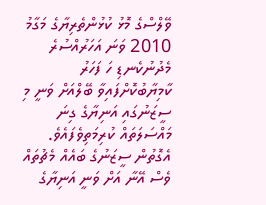ވޭލްސްގެ މޮޅު ކުޅުންތެރިޔާގެ މަގާމު 2010 ވަނަ އަހަރުއްސުރެ މެދުނުކެނޑި ހަ ފަހަރު ކާމިޔާބުކޮށްފައިވާ ބޭލްއަށް ވަނީ މި ސީޒަނުގައި އަނިޔާގެ ގިނަ މައްސަލަތައް ކުރިމަތިވެފައެވެ. އެގޮތުން ސީޒަނުގެ ބައެއް މެޗުތައް ވެސް އޭނާ އަށް ވަނީ އަނިޔާގެ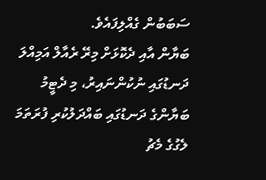ސަބަބުން ގެއްލިފައެވެ.
ބަޔާން އާއި ދެކޮޅަށް މިރޭ ރެއާލް އަމިއްލަ ދަނޑުގައި ނުކުންނައިރު، މި ދެޓީމު ބަޔާންގެ ދަނޑުގައި ބައްދަލުކުރި ފުރަތަމަ ލެގުގެ މެޗު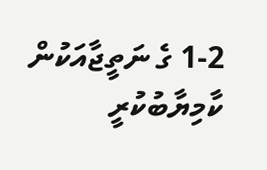1-2 ގެ ނަތީޖާއަކުން ކާމިޔާބުކުރީ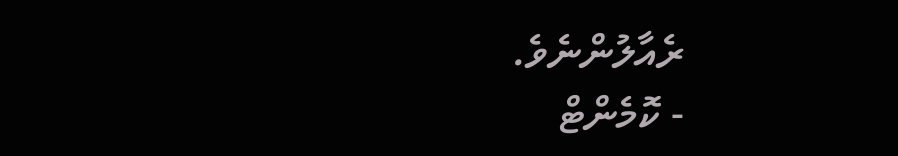ރެއާލުންނެވެ.
- ކޮމެންޓް